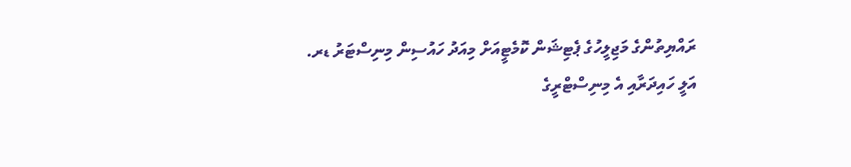ރައްޔިތުންގެ މަޖިލީހުގެ ޕެޓިޝަން ކޮމެޓީއަށް މިއަދު ހައުސިން މިނިސްޓަރު ޑރ. އަލީ ހައިދަރާއި އެ މިނިސްޓްރީގެ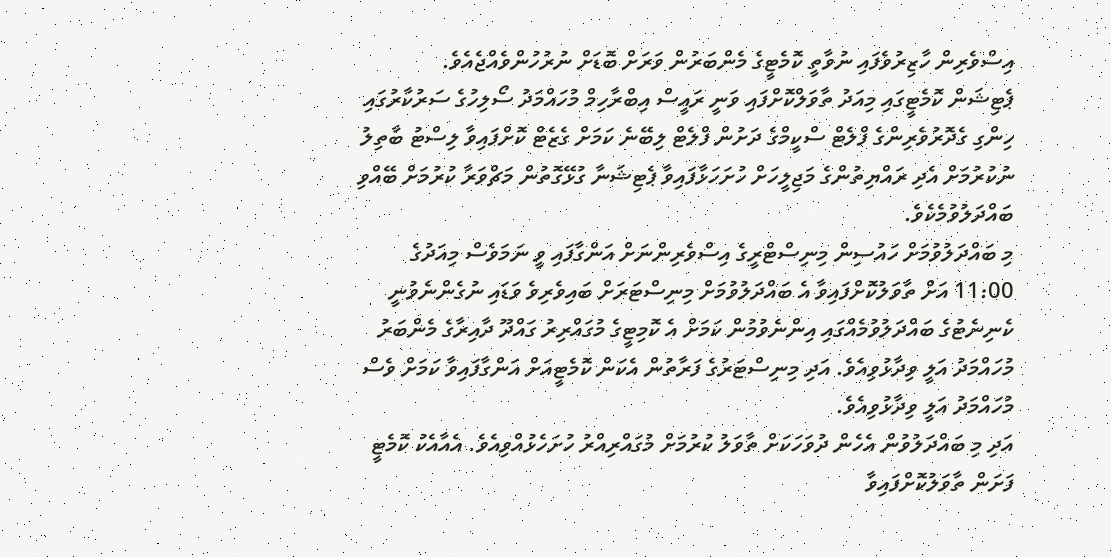އިސްވެރިން ހާޒިރުވެފައި ނުވާތީ ކޮމެޓީގެ މެންބަރުން ވަރަށް ބޮޑަށް ނުރުހުންވެއްޖެއެވެ.
ޕެޓިޝަން ކޮމެޓީގައި މިއަދު ތާވަލްކޮށްފައި ވަނީ ރައީސް އިބްރާހިމް މުހައްމަދު ސޯލިހުގެ ސަރުކާރުގައި ހިންގި ގެދޮރުވެރިންގެ ފްލެޓް ސްކީމްގެ ދަށުން ފްލެޓް ލިބޭނެ ކަމަށް ގެޒެޓް ކޮށްފައިވާ ލިސްޓު ބާތިލު ނުކުރުމަށް އެދި ރައްޔިތުންގެ މަޖިލީހަށް ހުށަހަޅާފައިވާ ޕެޓިޝަނާ ގުޅޭގޮތުން މަޗްވަރާ ކުރުމަށް ބޭއްވި ބައްދަލުވުމެކެވެ.
މި ބައްދަލުވުމަށް ހައުސިން މިނިސްޓްރީގެ އިސްވެރިންނަށް އަންގާފައި ވީ ނަމަވެސް މިއަދުގެ 11:00 އަށް ތާވަލުކޮށްފައިވާ އެ ބައްދަލުވުމަށް މިނިސްޓަރަށް ބައިވެރިވެ ވަޑައި ނުގެންނެވުނީ ކެނިނެޓުގެ ބައްދަލުވުމެއްގައި އިންނެވުމުން ކަމަށް އެ ކޮމިޓީގެ މުގައްރިރު ގައްދޫ ދާއިރާގެ މެންބަރު މުހައްމަދު އަލީ ވިދާޅުވިއެވެ. އަދި މިނިސްޓަރުގެ ފަރާތުން އެކަން ކޮމެޓީއަށް އަންގާފައިވާ ކަމަށް ވެސް މުހައްމަދު އަލީ ވިދާޅުވިއެވެ.
އަދި މި ބައްދަލުވުން އެހެން ދުވަހަކަށް ތާވަލު ކުރުމަށް މުގައްރިއްރު ހުށަހެޅުއްވިއެވެ. އެއާއެކު ކޮމެޓީ ފަށަން ތާވަލުކޮށްފައިވާ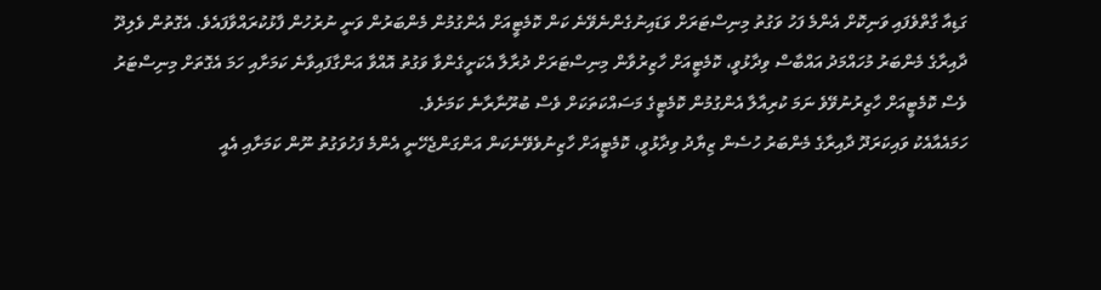ގަޑިއާ ގާތްވެފައި ވަނިކޮށް އެންމެ ފަހު ވަގުތު މިނިސްޓަރަށް ވަޑައިނުގެންނެވޭނެ ކަން ކޮމެޓީއަށް އެންގުމުން މެންބަރުން ވަނީ ނުރުހުން ފާޅުކުރައްވާފައެވެ. އެގޮތުން ވެލިދޫ ދާއިރާގެ މެންބަރު މުހައްމަދު އައްބާސް ވިދާޅުވީ، ކޮމެޓީއަށް ހާޒިރުވާން މިނިސްޓަރަށް ދުރާލާ އެކަށީގެންވާ ވަގުތު އޮއްވާ އަންގާފައިވާނެ ކަމަށާއި ހަމަ އެގޮތަށް މިނިސްޓަރު ވެސް ކޮމެޓީއަށް ހާޒިރުނުވޭވެ ނަމަ ކުރިއާލާ އެންގުމުން ކޮމެޓީގެ މަސައްކަތަކަށް ވެސް ބުރޫނާރާނެ ކަމަށެވެ.
ހަމައެއާއެކު ވައިކަރަދޫ ދާއިރާގެ މެންބަރު ހުސެން ޒިޔާދު ވިދާޅުވީ، ކޮމެޓީއަށް ހާޒިނުވެވޭނެކަން އަންގަންޖެހޭނީ އެންމެ ފަހުވަގުތު ނޫން ކަމަށާއި އެއީ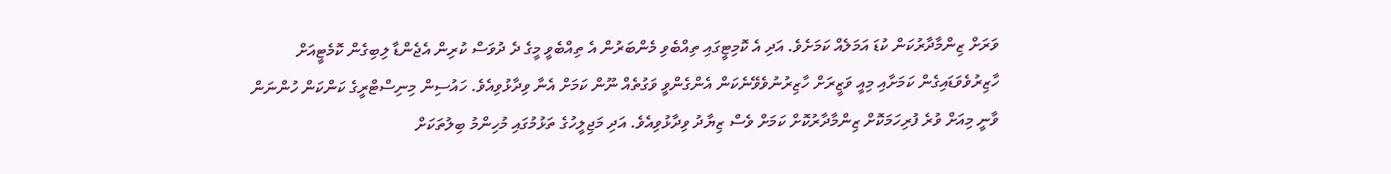ވަރަށް ޒިންމާދާރުކަން ކުޑަ އަމަލެއް ކަމަށެވެ. އަދި އެ ކޮމިޓީގައި ތިއްބެވި މެންބަރުން އެ ތިއްބެވީ މީގެ ދެ ދުވަސް ކުރިން އެޖެންޑާ ލިބިގެން ކޮމެޓީއަށް ހާޒިރުވެވަޑައިގެން ކަމަށާއި މިއީ ވަޒީރަށް ހާޒިރުނުވެވޭނެކަން އެންގެންވީ ވަގުތެއް ނޫން ކަމަށް އެނާ ވިދާޅުވިއެވެ. ހައުސިން މިނިސްޓްރީގެ ކަންކަން ހުންނަން ވާނީ މިއަށް ވުރެ ފުރިހަމަކޮށް ޒިންމާދާރުކޮށް ކަމަށް ވެސް ޒިޔާދު ވިދާޅުވިއެވެ. އަދި މަޖިލީހުގެ ތަޅުމުގައި މުހިންމު ބިލުތަކަށް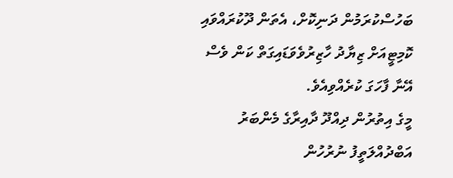ބަހުސްކުރަމުން ދަނިކޮށް، އެތަން ދޫކުރައްވައި ކޮމިޓީއަށް ޒިޔާދު ހާޒިރުވެވަޑައިގަތް ކަން ވެސް އޭނާ ފާހަގަ ކުރެއްވިއެވެ.
މީގެ އިތުރުން ދިއްދޫ ދާއިރާގެ މެންބަރު އަބްދުއްލަތީފު ނުރުހުން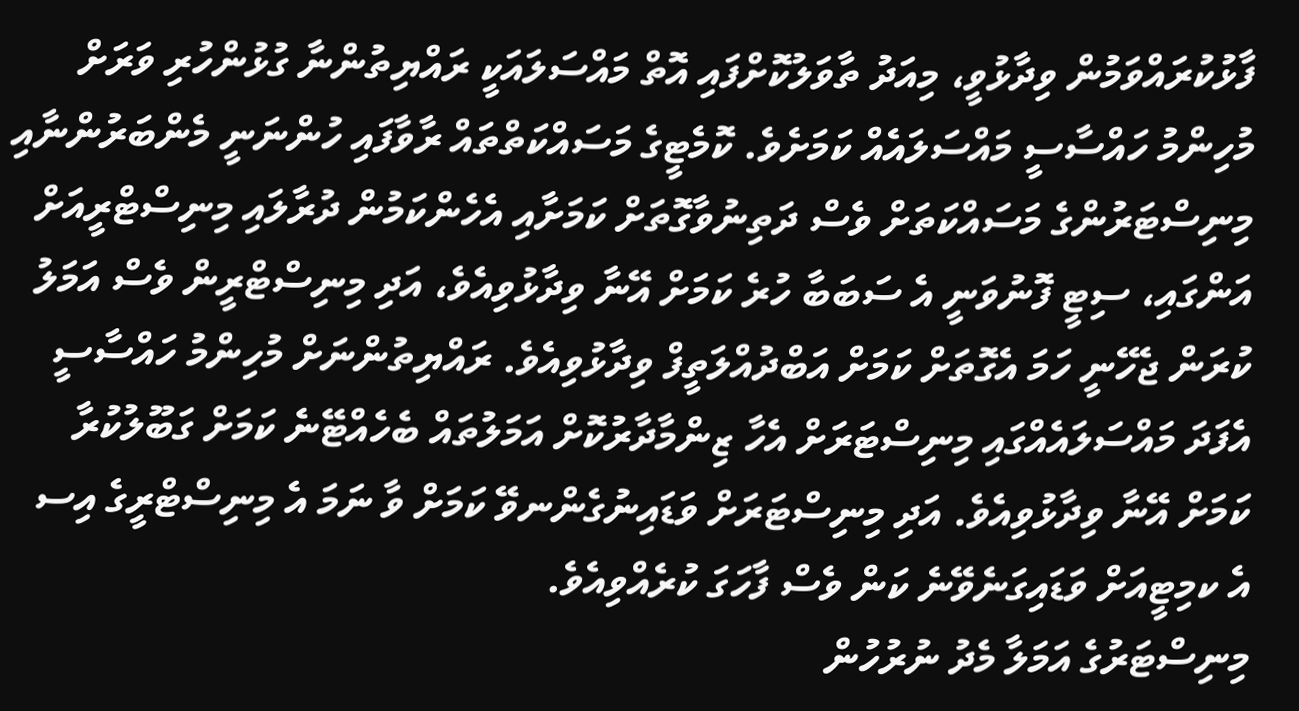ފާޅުކުރައްވަމުން ވިދާޅުވީ، މިއަދު ތާވަލުކޮށްފައި އޮތް މައްސަލައަކީ ރައްޔިތުންނާ ގުޅުންހުރި ވަރަށް މުހިންމު ހައްސާސީ މައްސަލައެއް ކަމަށެވެ. ކޮމެޓީގެ މަސައްކަތްތައް ރާވާފައި ހުންނަނީ މެންބަރުންނާއި މިނިސްޓަރުންގެ މަސައްކަތަށް ވެސް ދަތިނުވާގޮތަށް ކަމަށާއި އެހެންކަމުން ދުރާލައި މިނިސްޓްރީއަށް އަންގައި، ސިޓީ ފޮނުވަނީ އެ ސަބަބާ ހުރެ ކަމަށް އޭނާ ވިދާޅުވިއެވެ، އަދި މިނިސްޓްރީން ވެސް އަމަލު ކުރަން ޖެހޭނީ ހަމަ އެގޮތަށް ކަމަށް އަބްދުއްލަތީފް ވިދާޅުވިއެވެ. ރައްޔިތުންނަށް މުހިންމު ހައްސާސީ އެފަދަ މައްސަލައެއްގައި މިނިސްޓަރަށް އެހާ ޒިންމާދާރުކޮށް އަމަލުތައް ބެހެއްޓޭނެ ކަމަށް ގަބޫލުކުރާ ކަމަށް އޭނާ ވިދާޅުވިއެވެ. އަދި މިނިސްޓަރަށް ވަޑައިނުގެންނވޭ ކަމަށް ވާ ނަމަ އެ މިނިސްޓްރީގެ އިސ އެ ކމިޓީއަށް ވަޑައިގަނެވޭނެ ކަން ވެސް ފާހަގަ ކުރެއްވިއެވެ.
މިނިސްޓަރުގެ އަމަލާ މެދު ނުރުހުން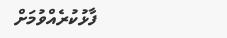ފާޅުކުރެއްވުމަށް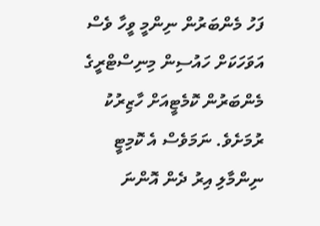ފަހު މެންބަރުން ނިންމީ ވީހާ ވެސް އަވަހަކަށް ހައުސިން މިނިސްޓްރީގެ މެންބަރުން ކޮމެޓީއަށް ހާޒިރުކު ރުމަށެވެ. ނަމަވެސް އެ ކޮމިޓީ ނިންމާލި އިރު ދެން އޮންނަ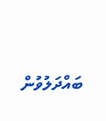ބައްދަލުވުން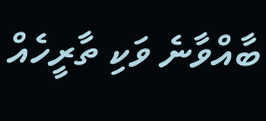ބާއްވާނެ ވަކި ތާރީހެއް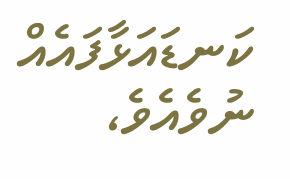ކަނޑައަޅާފައެއް ނުވެއެވެ،